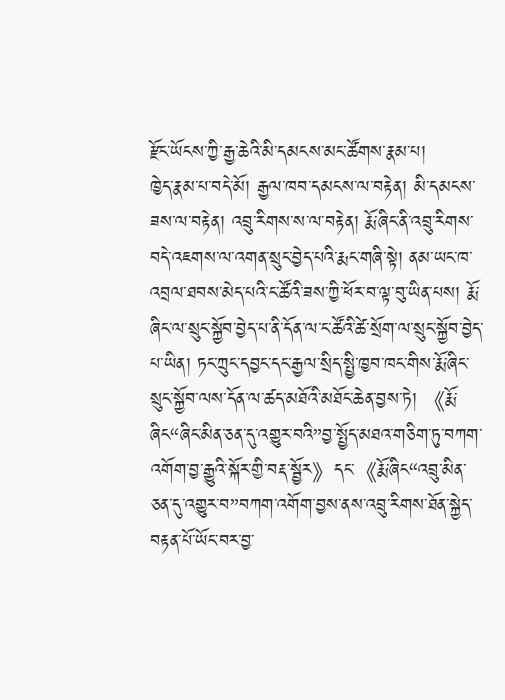རྫོང་ཡོངས་ཀྱི་རྒྱ་ཆེའི་མི་དམངས་མང་ཚོགས་རྣམ་པ།
ཁྱེད་རྣམ་པ་བདེ་མོ། རྒྱལ་ཁབ་དམངས་ལ་བརྟེན། མི་དམངས་ཟས་ལ་བརྟེན། འབྲུ་རིགས་ས་ལ་བརྟེན། རྨོ་ཞིང་ནི་འབྲུ་རིགས་བདེ་འཇགས་ལ་འགན་སྲུང་བྱེད་པའི་རྨང་གཞི་སྟེ། ནམ་ཡང་ཁ་འབྲལ་ཐབས་མེད་པའི་ང་ཚོའི་ཟས་ཀྱི་ཕོར་བ་ལྟ་བུ་ཡིན་པས། རྨོ་ཞིང་ལ་སྲུང་སྐྱོབ་བྱེད་པ་ནི་དོན་ལ་ང་ཚོའི་ཚེ་སྲོག་ལ་སྲུང་སྐྱོབ་བྱེད་པ་ཡིན། ཏང་ཀྲུང་དབྱང་དང་རྒྱལ་སྲིད་སྤྱི་ཁྱབ་ཁང་གིས་རྨོ་ཞིང་སྲུང་སྐྱོབ་ལས་དོན་ལ་ཚད་མཐོའི་མཐོང་ཆེན་བྱས་ཏེ། 《རྨོ་ཞིང“ཞིང་མིན་ཅན་དུ་འགྱུར་བའི”བྱ་སྤྱོད་མཐའ་གཅིག་ཏུ་བཀག་འགོག་བྱ་རྒྱུའི་སྐོར་གྱི་བརྡ་སྦྱོར》དང་《རྨོ་ཞིང“འབྲུ་མིན་ཅན་དུ་འགྱུར་བ”བཀག་འགོག་བྱས་ནས་འབྲུ་རིགས་ཐོན་སྐྱེད་བརྟན་པོ་ཡོང་བར་བྱ་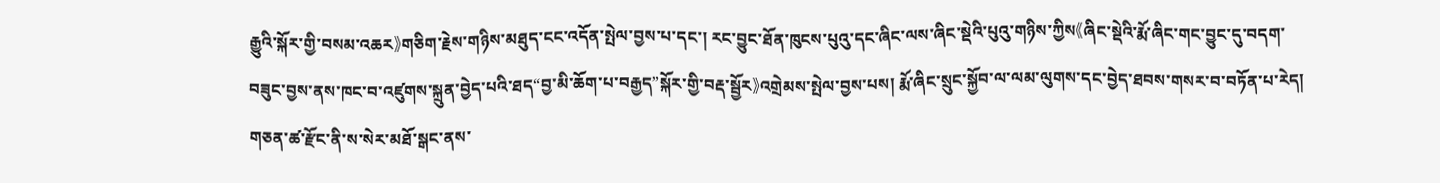རྒྱུའི་སྐོར་གྱི་བསམ་འཆར》གཅིག་རྗེས་གཉིས་མཐུད་ངང་འདོན་སྤེལ་བྱས་པ་དང་། རང་བྱུང་ཐོན་ཁུངས་པུའུ་དང་ཞིང་ལས་ཞིང་སྡེའི་པུའུ་གཉིས་ཀྱིས《ཞིང་སྡེའི་རྨོ་ཞིང་གང་བྱུང་དུ་བདག་བཟུང་བྱས་ནས་ཁང་བ་འཛུགས་སྐྲུན་བྱེད་པའི་ཐད“བྱ་མི་ཆོག་པ་བརྒྱད”སྐོར་གྱི་བརྡ་སྦྱོར》འགྲེམས་སྤེལ་བྱས་པས། རྨོ་ཞིང་སྲུང་སྐྱོབ་ལ་ལམ་ལུགས་དང་བྱེད་ཐབས་གསར་བ་བཏོན་པ་རེད།
གཅན་ཚ་རྫོང་ནི་ས་སེར་མཐོ་སྒང་ནས་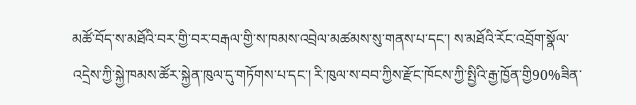མཚོ་བོད་ས་མཐོའི་བར་གྱི་བར་བརྒལ་གྱི་ས་ཁམས་འབྲེལ་མཚམས་སུ་གནས་པ་དང་། ས་མཐོའི་རོང་འབྲོག་སྣོལ་འདྲེས་ཀྱི་སྐྱེ་ཁམས་ཚོར་སྐྱེན་ཁུལ་དུ་གཏོགས་པ་དང་། རི་ཁུལ་ས་བབ་ཀྱིས་རྫོང་ཁོངས་ཀྱི་སྤྱིའི་རྒྱ་ཁྱོན་གྱི90%ཟིན་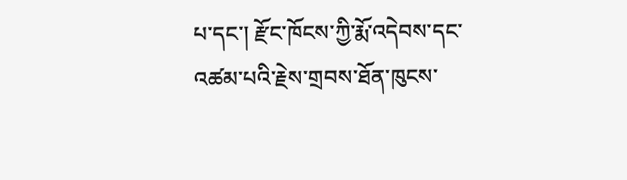པ་དང་། རྫོང་ཁོངས་ཀྱི་རྨོ་འདེབས་དང་འཚམ་པའི་རྗེས་གྲབས་ཐོན་ཁུངས་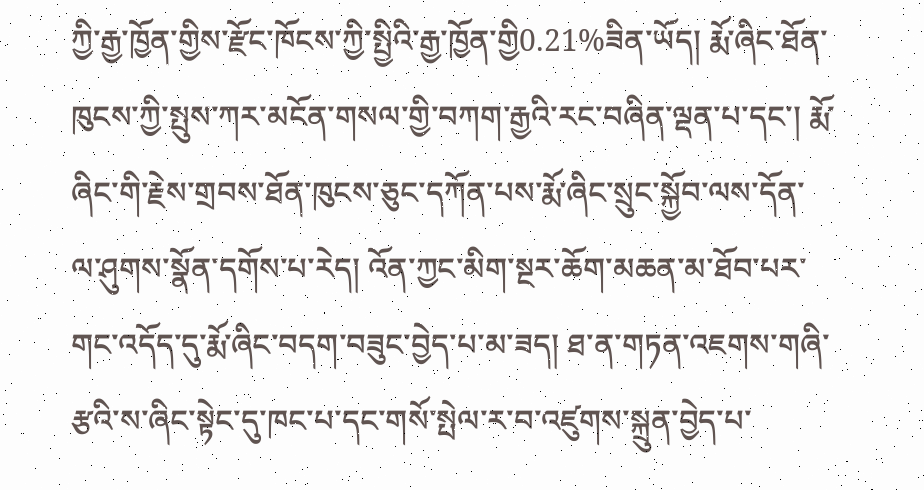ཀྱི་རྒྱ་ཁྱོན་གྱིས་རྫོང་ཁོངས་ཀྱི་སྤྱིའི་རྒྱ་ཁྱོན་གྱི0.21%ཟིན་ཡོད། རྨོ་ཞིང་ཐོན་ཁུངས་ཀྱི་སྤུས་ཀར་མངོན་གསལ་གྱི་བཀག་རྒྱའི་རང་བཞིན་ལྡན་པ་དང་། རྨོ་ཞིང་གི་རྗེས་གྲབས་ཐོན་ཁུངས་ཅུང་དཀོན་པས་རྨོ་ཞིང་སྲུང་སྐྱོབ་ལས་དོན་ལ་ཤུགས་སྣོན་དགོས་པ་རེད། འོན་ཀྱང་མིག་སྔར་ཆོག་མཆན་མ་ཐོབ་པར་གང་འདོད་དུ་རྨོ་ཞིང་བདག་བཟུང་བྱེད་པ་མ་ཟད། ཐ་ན་གཏན་འཇགས་གཞི་རྩའི་ས་ཞིང་སྟེང་དུ་ཁང་པ་དང་གསོ་སྤེལ་ར་བ་འཛུགས་སྐྲུན་བྱེད་པ་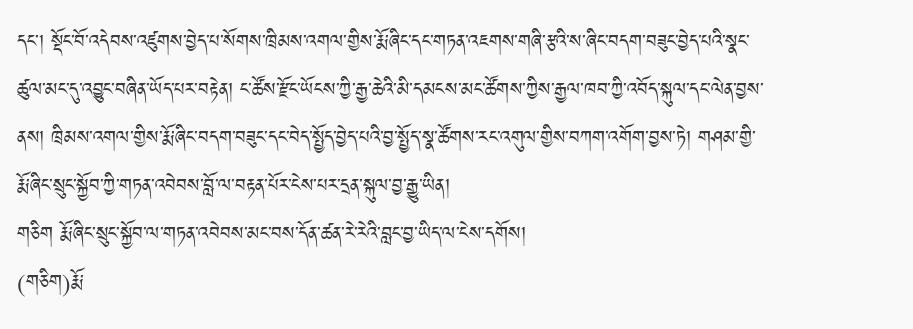དང་། སྡོང་བོ་འདེབས་འཛུགས་བྱེད་པ་སོགས་ཁྲིམས་འགལ་གྱིས་རྨོ་ཞིང་དང་གཏན་འཇགས་གཞི་རྩའི་ས་ཞིང་བདག་བཟུང་བྱེད་པའི་སྣང་ཚུལ་མང་དུ་འབྱུང་བཞིན་ཡོད་པར་བརྟེན། ང་ཚོས་རྫོང་ཡོངས་ཀྱི་རྒྱ་ཆེའི་མི་དམངས་མང་ཚོགས་ཀྱིས་རྒྱལ་ཁབ་ཀྱི་འབོད་སྐུལ་དང་ལེན་བྱས་ནས། ཁྲིམས་འགལ་གྱིས་རྨོ་ཞིང་བདག་བཟུང་དང་བེད་སྤྱོད་བྱེད་པའི་བྱ་སྤྱོད་སྣ་ཚོགས་རང་འགུལ་གྱིས་བཀག་འགོག་བྱས་ཏེ། གཤམ་གྱི་རྨོ་ཞིང་སྲུང་སྐྱོབ་ཀྱི་གཏན་འབེབས་བློ་ལ་བརྟན་པོར་ངེས་པར་དྲན་སྐུལ་བྱ་རྒྱུ་ཡིན།
གཅིག རྨོ་ཞིང་སྲུང་སྐྱོབ་ལ་གཏན་འབེབས་མང་བས་དོན་ཚན་རེ་རེའི་བླང་བྱ་ཡིད་ལ་ངེས་དགོས།
(གཅིག)རྨོ་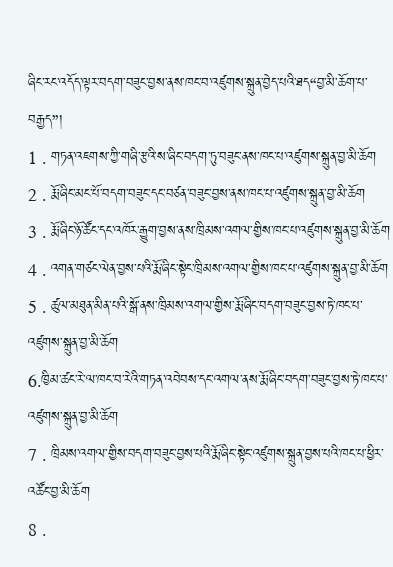ཞིང་རང་འདོད་ལྟར་བདག་བཟུང་བྱས་ནས་ཁང་བ་འཛུགས་སྐྲུན་བྱེད་པའི་ཐད“བྱ་མི་ཆོག་པ་བརྒྱད”།
1 . གཏན་འཇགས་ཀྱི་གཞི་རྩའི་ས་ཞིང་བདག་ཏུ་བཟུང་ནས་ཁང་པ་འཛུགས་སྐྲུན་བྱ་མི་ཆོག
2 . རྨོ་ཞིང་མང་པོ་བདག་བཟུང་དང་བཙན་བཟུང་བྱས་ནས་ཁང་པ་འཛུགས་སྐྲུན་བྱ་མི་ཆོག
3 . རྨོ་ཞིང་ཉོ་ཚོང་དང་འཁོར་རྒྱུག་བྱས་ནས་ཁྲིམས་འགལ་གྱིས་ཁང་པ་འཛུགས་སྐྲུན་བྱ་མི་ཆོག
4 . འགན་གཙང་ལེན་བྱས་པའི་རྨོ་ཞིང་སྟེང་ཁྲིམས་འགལ་གྱིས་ཁང་པ་འཛུགས་སྐྲུན་བྱ་མི་ཆོག
5 . ཚུལ་མཐུན་མིན་པའི་སྒོ་ནས་ཁྲིམས་འགལ་གྱིས་རྨོ་ཞིང་བདག་བཟུང་བྱས་ཏེ་ཁང་པ་འཛུགས་སྐྲུན་བྱ་མི་ཆོག
6.ཁྱིམ་ཚང་རེ་ལ་ཁང་བ་རེའི་གཏན་འབེབས་དང་འགལ་ནས་རྨོ་ཞིང་བདག་བཟུང་བྱས་ཏེ་ཁང་པ་འཛུགས་སྐྲུན་བྱ་མི་ཆོག
7 . ཁྲིམས་འགལ་གྱིས་བདག་བཟུང་བྱས་པའི་རྨོ་ཞིང་སྟེང་འཛུགས་སྐྲུན་བྱས་པའི་ཁང་པ་ཕྱིར་འཚོང་བྱ་མི་ཆོག
8 .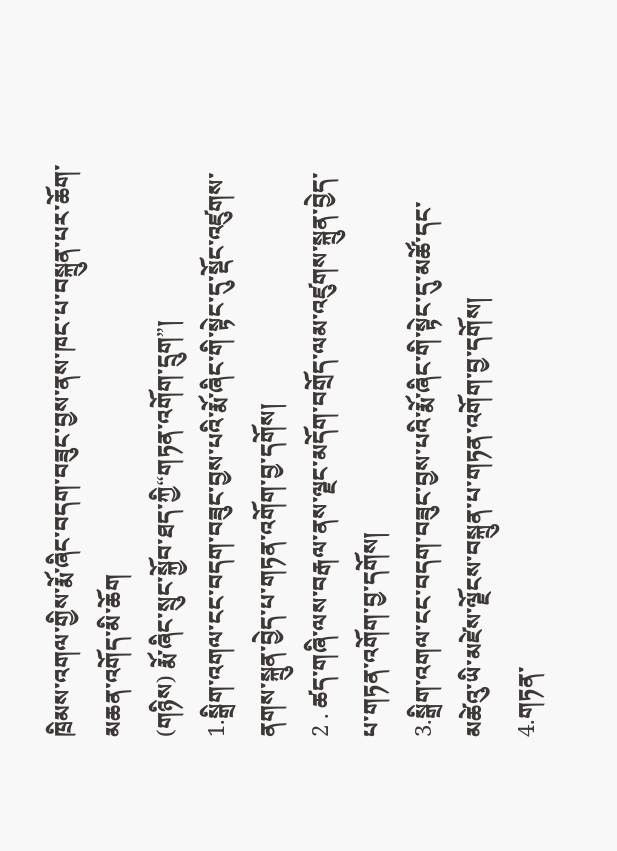ཁྲིམས་འགལ་གྱིས་རྨོ་ཞིང་བདག་བཟུང་བྱས་ནས་ཁང་པ་བསྐྲུན་པར་ཆོག་མཆན་འགོད་མི་ཆོག
(གཉིས) རྨོ་ཞིང་སྲུང་སྐྱོབ་ཐད་ཀྱི“གཏན་འགོག་དྲུག”།
1.སྒྲིག་འགལ་ངང་བདག་བཟུང་བྱས་པའི་རྨོ་ཞིང་གི་སྟེང་དུ་སྡོང་འཛུགས་ནགས་སྐྲུན་བྱེད་པ་གཏན་འགོག་བྱ་དགོས།
2 . ཚད་གཞི་ལས་བརྒལ་ནས་ལྗང་མདོག་བགྲོད་ལམ་འཛུགས་སྐྲུན་བྱེད་པ་གཏན་འགོག་བྱ་དགོས།
3.སྒྲིག་འགལ་ངང་བདག་བཟུང་བྱས་པའི་རྨོ་ཞིང་གི་སྟེང་དུ་མཚོ་དང་མཚེའུ་ཡི་མཛེས་ལྗོངས་བསྐྲུན་པ་གཏན་འགོག་བྱ་དགོས།
4.གཏན་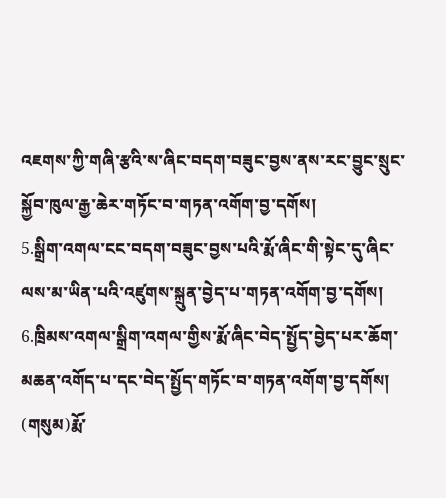འཇགས་ཀྱི་གཞི་རྩའི་ས་ཞིང་བདག་བཟུང་བྱས་ནས་རང་བྱུང་སྲུང་སྐྱོབ་ཁུལ་རྒྱ་ཆེར་གཏོང་བ་གཏན་འགོག་བྱ་དགོས།
5.སྒྲིག་འགལ་ངང་བདག་བཟུང་བྱས་པའི་རྨོ་ཞིང་གི་སྟེང་དུ་ཞིང་ལས་མ་ཡིན་པའི་འཛུགས་སྐྲུན་བྱེད་པ་གཏན་འགོག་བྱ་དགོས།
6.ཁྲིམས་འགལ་སྒྲིག་འགལ་གྱིས་རྨོ་ཞིང་བེད་སྤྱོད་བྱེད་པར་ཆོག་མཆན་འགོད་པ་དང་བེད་སྤྱོད་གཏོང་བ་གཏན་འགོག་བྱ་དགོས།
(གསུམ)རྨོ་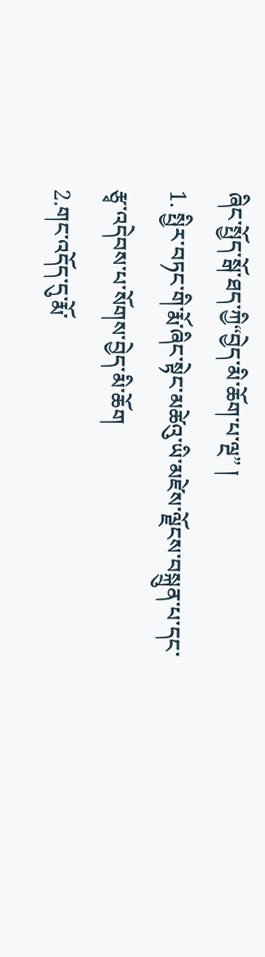ཞིང་སྤྱོད་སྒོ་ཐད་ཀྱི“བྱེད་མི་ཆོག་པ་ལྔ” །
1. སྤྱིར་བཏང་གི་རྨོ་ཞིང་སྟེང་མཚེའུ་ཡི་མཛེས་ལྗོངས་བསྐྲུན་པ་དང་རྩྭ་འདེབས་པ་སོགས་བྱེད་མི་ཆོག
2.གང་འདོད་དུ་རྨོ་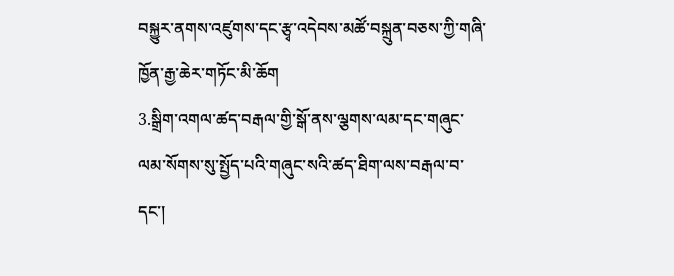བསྐྱུར་ནགས་འཛུགས་དང་རྩྭ་འདེབས་མཚོ་བསྐྲུན་བཅས་ཀྱི་གཞི་ཁྱོན་རྒྱ་ཆེར་གཏོང་མི་ཆོག
3.སྒྲིག་འགལ་ཚད་བརྒལ་གྱི་སྒོ་ནས་ལྕགས་ལམ་དང་གཞུང་ལམ་སོགས་སུ་སྤྱོད་པའི་གཞུང་སའི་ཚད་ཐིག་ལས་བརྒལ་བ་དང་།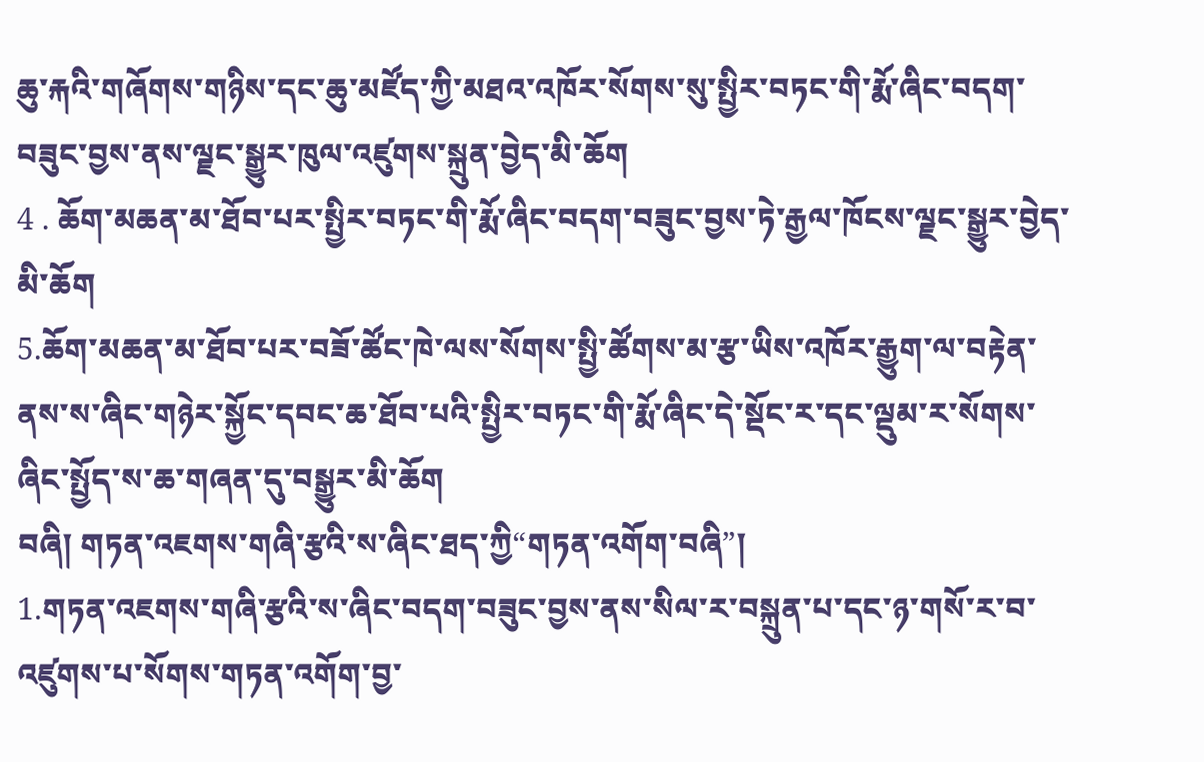ཆུ་རྐའི་གཞོགས་གཉིས་དང་ཆུ་མཛོད་ཀྱི་མཐའ་འཁོར་སོགས་སུ་སྤྱིར་བཏང་གི་རྨོ་ཞིང་བདག་བཟུང་བྱས་ནས་ལྗང་སྒྱུར་ཁུལ་འཛུགས་སྐྲུན་བྱེད་མི་ཆོག
4 . ཆོག་མཆན་མ་ཐོབ་པར་སྤྱིར་བཏང་གི་རྨོ་ཞིང་བདག་བཟུང་བྱས་ཏེ་རྒྱལ་ཁོངས་ལྗང་སྒྱུར་བྱེད་མི་ཆོག
5.ཆོག་མཆན་མ་ཐོབ་པར་བཟོ་ཚོང་ཁེ་ལས་སོགས་སྤྱི་ཚོགས་མ་རྩ་ཡིས་འཁོར་རྒྱུག་ལ་བརྟེན་ནས་ས་ཞིང་གཉེར་སྐྱོང་དབང་ཆ་ཐོབ་པའི་སྤྱིར་བཏང་གི་རྨོ་ཞིང་དེ་སྡོང་ར་དང་ལྡུམ་ར་སོགས་ཞིང་སྤྱོད་ས་ཆ་གཞན་དུ་བསྒྱུར་མི་ཆོག
བཞི། གཏན་འཇགས་གཞི་རྩའི་ས་ཞིང་ཐད་ཀྱི“གཏན་འགོག་བཞི”།
1.གཏན་འཇགས་གཞི་རྩའི་ས་ཞིང་བདག་བཟུང་བྱས་ནས་སིལ་ར་བསྐྲུན་པ་དང་ཉ་གསོ་ར་བ་འཛུགས་པ་སོགས་གཏན་འགོག་བྱ་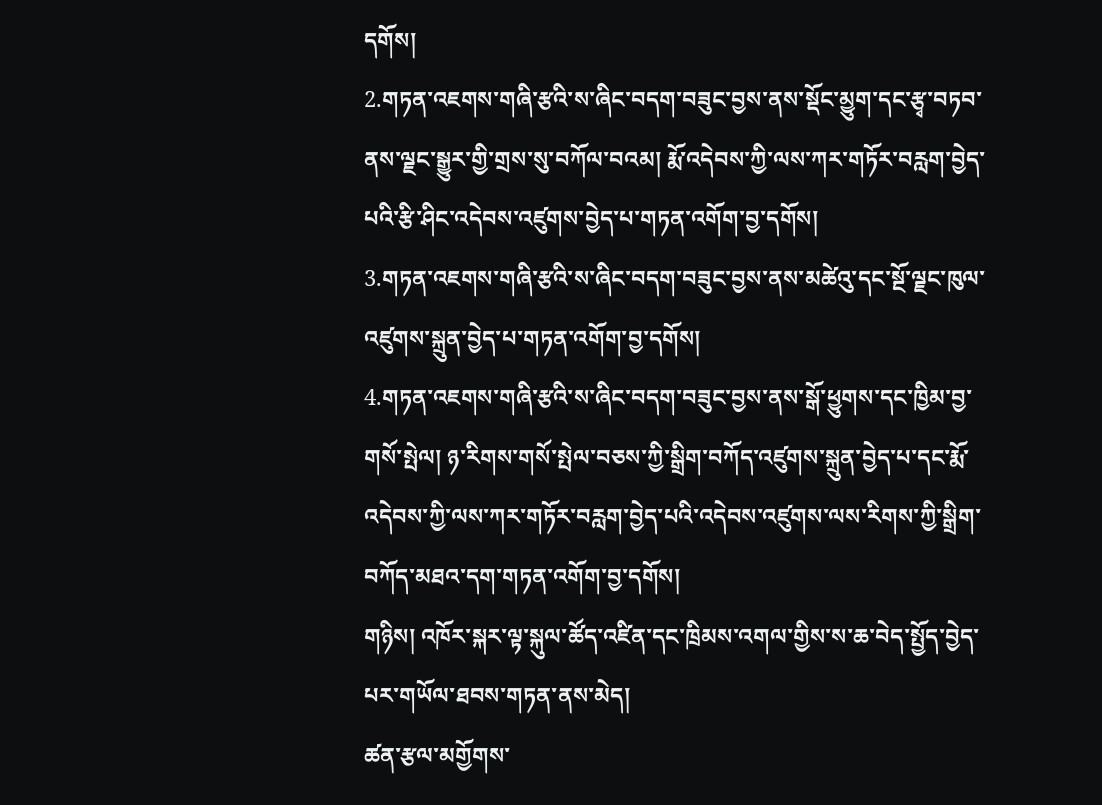དགོས།
2.གཏན་འཇགས་གཞི་རྩའི་ས་ཞིང་བདག་བཟུང་བྱས་ནས་སྡོང་མྱུག་དང་རྩྭ་བཏབ་ནས་ལྗང་སྒྱུར་གྱི་གྲས་སུ་བཀོལ་བའམ། རྨོ་འདེབས་ཀྱི་ལས་ཀར་གཏོར་བརླག་བྱེད་པའི་རྩི་ཤིང་འདེབས་འཛུགས་བྱེད་པ་གཏན་འགོག་བྱ་དགོས།
3.གཏན་འཇགས་གཞི་རྩའི་ས་ཞིང་བདག་བཟུང་བྱས་ནས་མཚེའུ་དང་སྔོ་ལྗང་ཁུལ་འཛུགས་སྐྲུན་བྱེད་པ་གཏན་འགོག་བྱ་དགོས།
4.གཏན་འཇགས་གཞི་རྩའི་ས་ཞིང་བདག་བཟུང་བྱས་ནས་སྒོ་ཕྱུགས་དང་ཁྱིམ་བྱ་གསོ་སྤེལ། ཉ་རིགས་གསོ་སྤེལ་བཅས་ཀྱི་སྒྲིག་བཀོད་འཛུགས་སྐྲུན་བྱེད་པ་དང་རྨོ་འདེབས་ཀྱི་ལས་ཀར་གཏོར་བརླག་བྱེད་པའི་འདེབས་འཛུགས་ལས་རིགས་ཀྱི་སྒྲིག་བཀོད་མཐའ་དག་གཏན་འགོག་བྱ་དགོས།
གཉིས། འཁོར་སྐར་ལྟ་སྐུལ་ཚོད་འཛིན་དང་ཁྲིམས་འགལ་གྱིས་ས་ཆ་བེད་སྤྱོད་བྱེད་པར་གཡོལ་ཐབས་གཏན་ནས་མེད།
ཚན་རྩལ་མགྱོགས་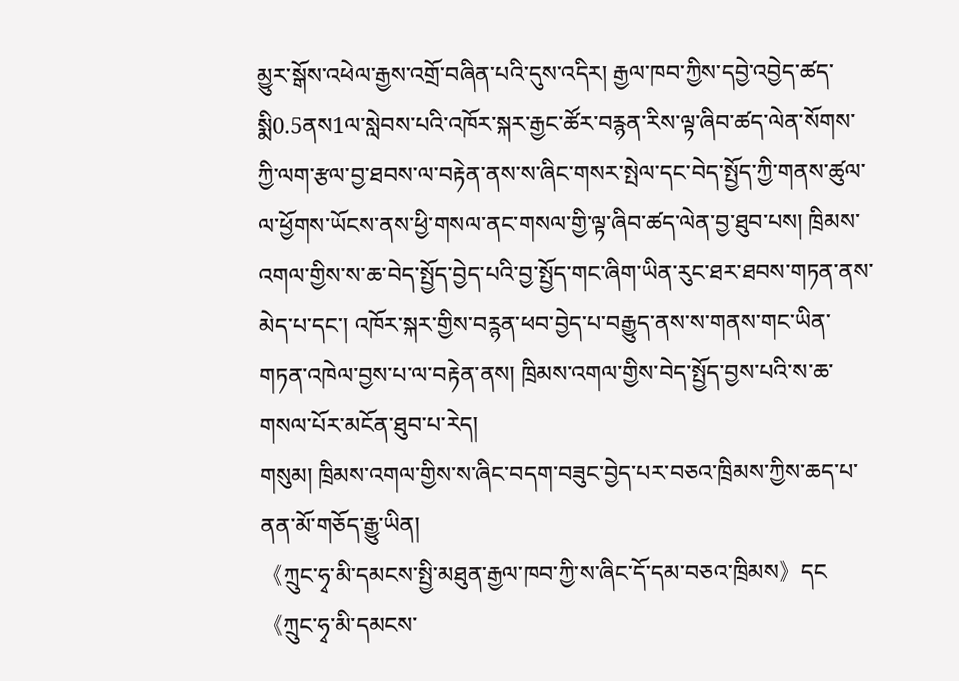མྱུར་སྒོས་འཕེལ་རྒྱས་འགྲོ་བཞིན་པའི་དུས་འདིར། རྒྱལ་ཁབ་ཀྱིས་དབྱེ་འབྱེད་ཚད་སྨི0.5ནས1ལ་སླེབས་པའི་འཁོར་སྐར་རྒྱང་ཚོར་བརྙན་རིས་ལྟ་ཞིབ་ཚད་ལེན་སོགས་ཀྱི་ལག་རྩལ་བྱ་ཐབས་ལ་བརྟེན་ནས་ས་ཞིང་གསར་སྤེལ་དང་བེད་སྤྱོད་ཀྱི་གནས་ཚུལ་ལ་ཕྱོགས་ཡོངས་ནས་ཕྱི་གསལ་ནང་གསལ་གྱི་ལྟ་ཞིབ་ཚད་ལེན་བྱ་ཐུབ་པས། ཁྲིམས་འགལ་གྱིས་ས་ཆ་བེད་སྤྱོད་བྱེད་པའི་བྱ་སྤྱོད་གང་ཞིག་ཡིན་རུང་ཐར་ཐབས་གཏན་ནས་མེད་པ་དང་། འཁོར་སྐར་གྱིས་བཪྙན་ཕབ་བྱེད་པ་བརྒྱུད་ནས་ས་གནས་གང་ཡིན་གཏན་འཁེལ་བྱས་པ་ལ་བརྟེན་ནས། ཁྲིམས་འགལ་གྱིས་བེད་སྤྱོད་བྱས་པའི་ས་ཆ་གསལ་པོར་མངོན་ཐུབ་པ་རེད།
གསུམ། ཁྲིམས་འགལ་གྱིས་ས་ཞིང་བདག་བཟུང་བྱེད་པར་བཅའ་ཁྲིམས་ཀྱིས་ཆད་པ་ནན་མོ་གཅོད་རྒྱུ་ཡིན།
《ཀྲུང་ཧྭ་མི་དམངས་སྤྱི་མཐུན་རྒྱལ་ཁབ་ཀྱི་ས་ཞིང་དོ་དམ་བཅའ་ཁྲིམས》དང《ཀྲུང་ཧྭ་མི་དམངས་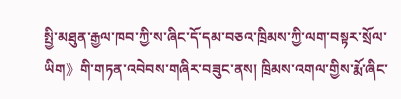སྤྱི་མཐུན་རྒྱལ་ཁབ་ཀྱི་ས་ཞིང་དོ་དམ་བཅའ་ཁྲིམས་ཀྱི་ལག་བསྟར་སྲོལ་ཡིག》གི་གཏན་འབེབས་གཞིར་བཟུང་ནས། ཁྲིམས་འགལ་གྱིས་རྨོ་ཞིང་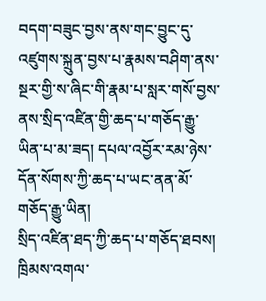བདག་བཟུང་བྱས་ནས་གང་བྱུང་དུ་འཛུགས་སྐྲུན་བྱས་པ་རྣམས་བཤིག་ནས་སྔར་གྱི་ས་ཞིང་གི་རྣམ་པ་སླར་གསོ་བྱས་ནས་སྲིད་འཛིན་གྱི་ཆད་པ་གཅོད་རྒྱུ་ཡིན་པ་མ་ཟད། དཔལ་འབྱོར་རམ་ཉེས་དོན་སོགས་ཀྱི་ཆད་པ་ཡང་ནན་མོ་གཅོད་རྒྱུ་ཡིན།
སྲིད་འཛིན་ཐད་ཀྱི་ཆད་པ་གཅོད་ཐབས། ཁྲིམས་འགལ་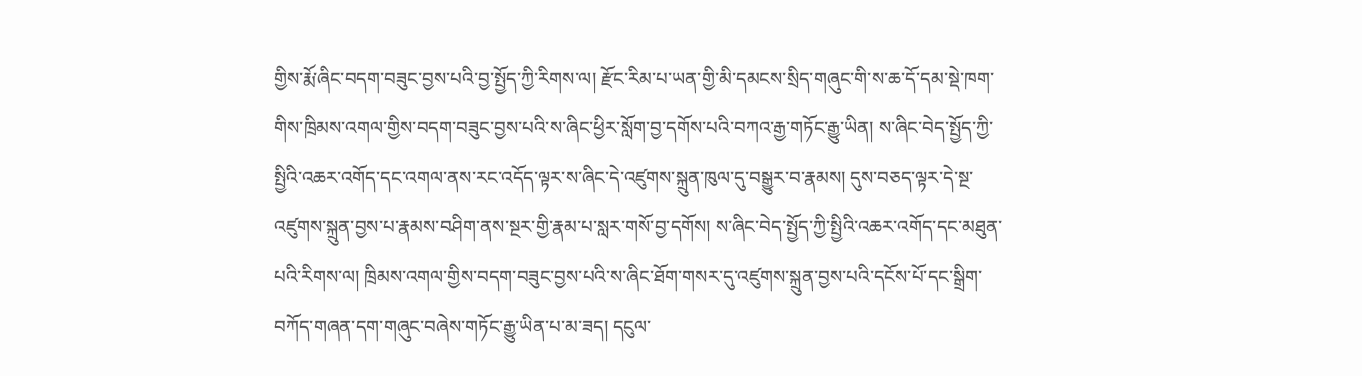གྱིས་རྨོ་ཞིང་བདག་བཟུང་བྱས་པའི་བྱ་སྤྱོད་ཀྱི་རིགས་ལ། རྫོང་རིམ་པ་ཡན་གྱི་མི་དམངས་སྲིད་གཞུང་གི་ས་ཆ་དོ་དམ་སྡེ་ཁག་གིས་ཁྲིམས་འགལ་གྱིས་བདག་བཟུང་བྱས་པའི་ས་ཞིང་ཕྱིར་སློག་བྱ་དགོས་པའི་བཀའ་རྒྱ་གཏོང་རྒྱུ་ཡིན། ས་ཞིང་བེད་སྤྱོད་ཀྱི་སྤྱིའི་འཆར་འགོད་དང་འགལ་ནས་རང་འདོད་ལྟར་ས་ཞིང་དེ་འཛུགས་སྐྲུན་ཁུལ་དུ་བསྒྱུར་བ་རྣམས། དུས་བཅད་ལྟར་དེ་སྔ་འཛུགས་སྐྲུན་བྱས་པ་རྣམས་བཤིག་ནས་སྔར་གྱི་རྣམ་པ་སླར་གསོ་བྱ་དགོས། ས་ཞིང་བེད་སྤྱོད་ཀྱི་སྤྱིའི་འཆར་འགོད་དང་མཐུན་པའི་རིགས་ལ། ཁྲིམས་འགལ་གྱིས་བདག་བཟུང་བྱས་པའི་ས་ཞིང་ཐོག་གསར་དུ་འཛུགས་སྐྲུན་བྱས་པའི་དངོས་པོ་དང་སྒྲིག་བཀོད་གཞན་དག་གཞུང་བཞེས་གཏོང་རྒྱུ་ཡིན་པ་མ་ཟད། དངུལ་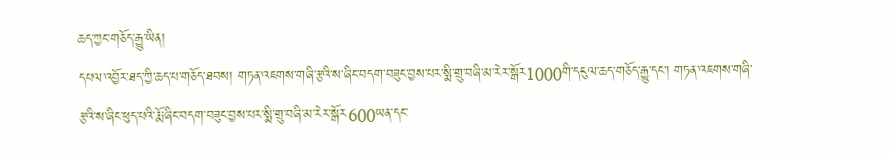ཆད་ཀྱང་གཅོད་རྒྱུ་ཡིན།
དཔལ་འབྱོར་ཐད་ཀྱི་ཆད་པ་གཅོད་ཐབས། གཏན་འཇགས་གཞི་རྩའི་ས་ཞིང་བདག་བཟུང་བྱས་པར་སྨི་གྲུ་བཞི་མ་རེར་སྒོར1000གི་དངུལ་ཆད་གཅོད་རྒྱུ་དང་། གཏན་འཇགས་གཞི་རྩའི་ས་ཞིང་ཕུད་པའི་རྨོ་ཞིང་བདག་བཟུང་བྱས་པར་སྨི་གྲུ་བཞི་མ་རེར་སྒོར600ཡན་དང་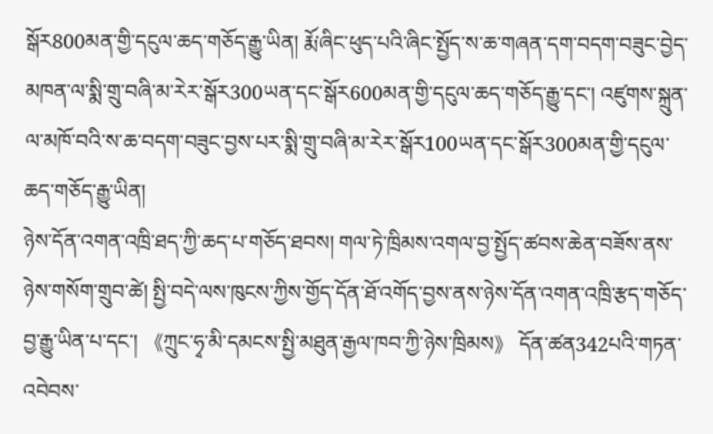སྒོར800མན་གྱི་དངུལ་ཆད་གཅོད་རྒྱུ་ཡིན། རྨོ་ཞིང་ཕུད་པའི་ཞིང་སྤྱོད་ས་ཆ་གཞན་དག་བདག་བཟུང་བྱེད་མཁན་ལ་སྨི་གྲུ་བཞི་མ་རེར་སྒོར300ཡན་དང་སྒོར600མན་གྱི་དངུལ་ཆད་གཅོད་རྒྱུ་དང་། འཛུགས་སྐྲུན་ལ་མཁོ་བའི་ས་ཆ་བདག་བཟུང་བྱས་པར་སྨི་གྲུ་བཞི་མ་རེར་སྒོར100ཡན་དང་སྒོར300མན་གྱི་དངུལ་ཆད་གཅོད་རྒྱུ་ཡིན།
ཉེས་དོན་འགན་འཁྲི་ཐད་ཀྱི་ཆད་པ་གཅོད་ཐབས། གལ་ཏེ་ཁྲིམས་འགལ་བྱ་སྤྱོད་ཚབས་ཆེན་བཟོས་ནས་ཉེས་གསོག་གྲུབ་ཚེ། སྤྱི་བདེ་ལས་ཁུངས་ཀྱིས་གྱོད་དོན་ཐོ་འགོད་བྱས་ནས་ཉེས་དོན་འགན་འཁྲི་རྩད་གཅོད་བྱ་རྒྱུ་ཡིན་པ་དང་། 《ཀྲུང་ཧྭ་མི་དམངས་སྤྱི་མཐུན་རྒྱལ་ཁབ་ཀྱི་ཉེས་ཁྲིམས》 དོན་ཚན342པའི་གཏན་འབེབས་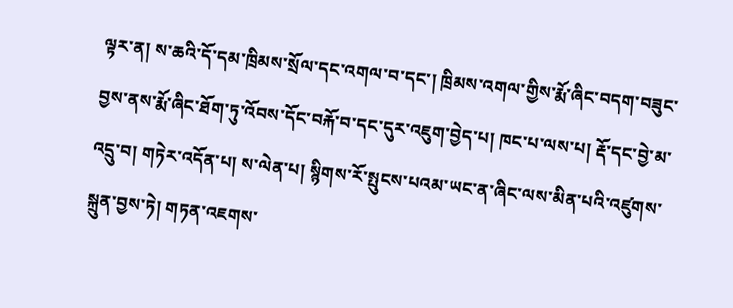ལྟར་ན། ས་ཆའི་དོ་དམ་ཁྲིམས་སྲོལ་དང་འགལ་བ་དང་། ཁྲིམས་འགལ་གྱིས་རྨོ་ཞིང་བདག་བཟུང་བྱས་ནས་རྨོ་ཞིང་ཐོག་ཏུ་འོབས་དོང་བརྐོ་བ་དང་དུར་འཇུག་བྱེད་པ། ཁང་པ་ལས་པ། རྡོ་དང་བྱེ་མ་འདྲུ་བ། གཏེར་འདོན་པ། ས་ལེན་པ། སྙིགས་རོ་སྤུངས་པའམ་ཡང་ན་ཞིང་ལས་མིན་པའི་འཛུགས་སྐྲུན་བྱས་ཏེ། གཏན་འཇགས་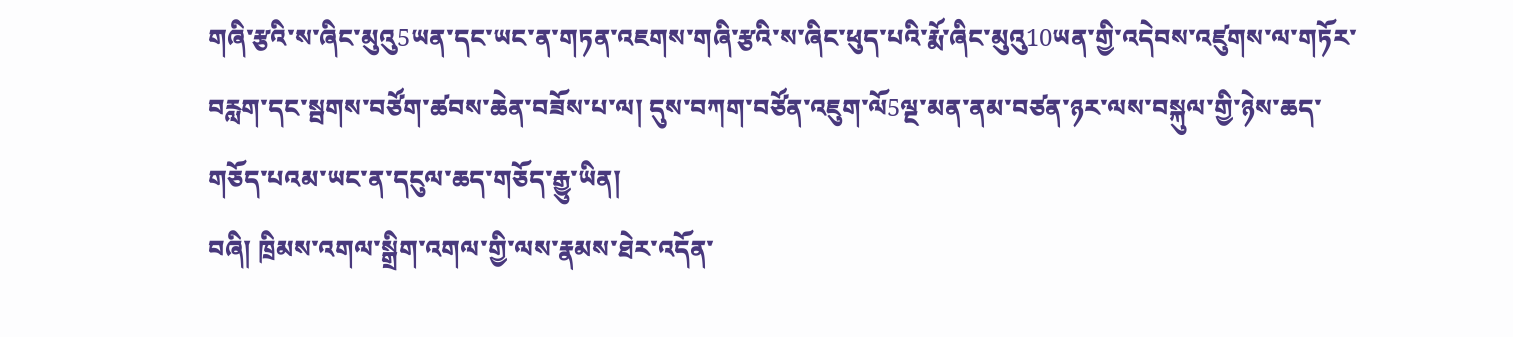གཞི་རྩའི་ས་ཞིང་མུའུ5ཡན་དང་ཡང་ན་གཏན་འཇགས་གཞི་རྩའི་ས་ཞིང་ཕུད་པའི་རྨོ་ཞིང་མུའུ10ཡན་གྱི་འདེབས་འཛུགས་ལ་གཏོར་བརླག་དང་སྦགས་བཙོག་ཚབས་ཆེན་བཟོས་པ་ལ། དུས་བཀག་བཙོན་འཇུག་ལོ5ལྔ་མན་ནམ་བཙན་ཉར་ལས་བསྐུལ་གྱི་ཉེས་ཆད་གཅོད་པའམ་ཡང་ན་དངུལ་ཆད་གཅོད་རྒྱུ་ཡིན།
བཞི། ཁྲིམས་འགལ་སྒྲིག་འགལ་གྱི་ལས་རྣམས་ཐེར་འདོན་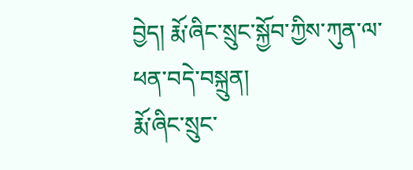བྱེད། རྨོ་ཞིང་སྲུང་སྐྱོབ་ཀྱིས་ཀུན་ལ་ཕན་བདེ་བསྐྲུན།
རྨོ་ཞིང་སྲུང་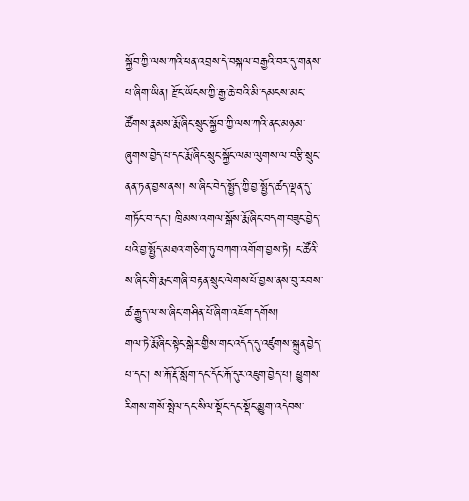སྐྱོབ་ཀྱི་ལས་ཀའི་ཕན་འབྲས་དེ་བསྐལ་བརྒྱའི་བར་དུ་གནས་པ་ཞིག་ཡིན། རྫོང་ཡོངས་ཀྱི་རྒྱ་ཆེ་བའི་མི་དམངས་མང་ཚོགས་རྣམས་རྨོ་ཞིང་སྲུང་སྐྱོབ་ཀྱི་ལས་ཀའི་ནང་མཉམ་ཞུགས་བྱེད་པ་དང་རྨོ་ཞིང་སྲུང་སྐྱོང་ལམ་ལུགས་ལ་བརྩི་སྲུང་ནན་ཏན་བྱས་ནས། ས་ཞིང་བེད་སྤྱོད་ཀྱི་བྱ་སྤྱོད་ཚད་ལྡན་དུ་གཏོང་བ་དང་། ཁྲིམས་འགལ་སྒོས་རྨོ་ཞིང་བདག་བཟུང་བྱེད་པའི་བྱ་སྤྱོད་མཐའ་གཅིག་ཏུ་བཀག་འགོག་བྱས་ཏེ། ང་ཚོའི་ས་ཞིང་གི་རྨང་གཞི་བརྟན་སྲུང་ལེགས་པོ་བྱས་ནས་བུ་རབས་ཚ་རྒྱུད་ལ་ས་ཞིང་གཤིན་པོ་ཞིག་འཇོག་དགོས།
གལ་ཏེ་རྨོ་ཞིང་སྟེང་སྒེར་གྱིས་གང་འདོད་དུ་འཛུགས་སྐྲུན་བྱེད་པ་དང་། ས་རྐོ་རྡོ་སློག་དང་དོང་རྐོ་དུར་འཇུག་བྱེད་པ། ཕྱུགས་རིགས་གསོ་སྤེལ་དང་སིལ་སྡོང་དང་སྡོང་མྱུག་འདེབས་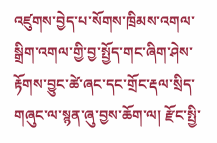འཛུགས་བྱེད་པ་སོགས་ཁྲིམས་འགལ་སྒྲིག་འགལ་གྱི་བྱ་སྤྱོད་གང་ཞིག་ཤེས་རྟོགས་བྱུང་ཚེ་ཞང་དང་གྲོང་རྡལ་སྲིད་གཞུང་ལ་སྙན་ཞུ་བྱས་ཆོག་ལ། རྫོང་སྤྱི་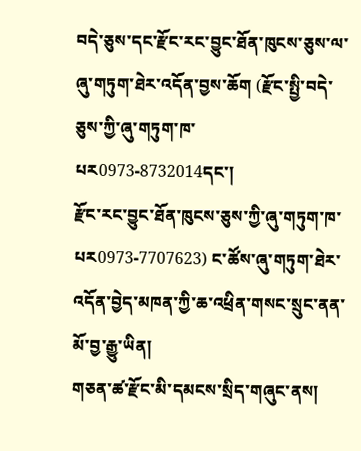བདེ་ཅུས་དང་རྫོང་རང་བྱུང་ཐོན་ཁུངས་ཅུས་ལ་ཞུ་གཏུག་ཐེར་འདོན་བྱས་ཆོག (རྫོང་སྤྱི་བདེ་ཅུས་ཀྱི་ཞུ་གཏུག་ཁ་པར0973-8732014དང་།
རྫོང་རང་བྱུང་ཐོན་ཁུངས་ཅུས་ཀྱི་ཞུ་གཏུག་ཁ་པར0973-7707623) ང་ཚོས་ཞུ་གཏུག་ཐེར་འདོན་བྱེད་མཁན་ཀྱི་ཆ་འཕྲིན་གསང་སྲུང་ནན་མོ་བྱ་རྒྱུ་ཡིན།
གཅན་ཚ་རྫོང་མི་དམངས་སྲིད་གཞུང་ནས།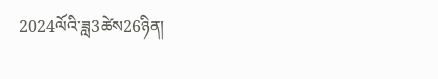2024ལོའི་ཟླ3ཚེས26ཉིན།